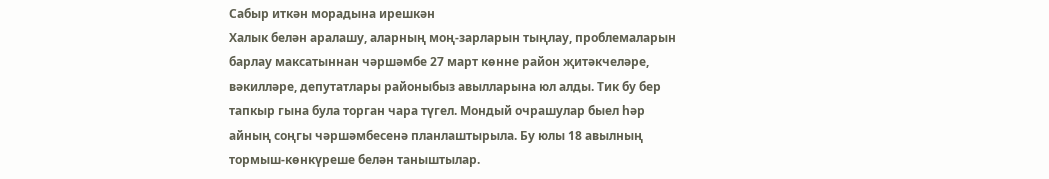Сабыр иткән морадына ирешкән
Халык белән аралашу, аларның моң-зарларын тыңлау, проблемаларын барлау максатыннан чәршәмбе 27 март көнне район җитәкчеләре, вәкилләре, депутатлары районыбыз авылларына юл алды. Тик бу бер тапкыр гына була торган чара түгел. Мондый очрашулар быел һәр айның соңгы чәршәмбесенә планлаштырыла. Бу юлы 18 авылның тормыш-көнкүреше белән таныштылар.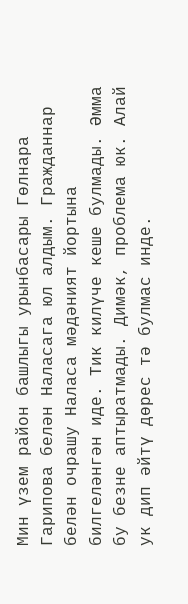Мин үзем район башлыгы урынбасары Гөлнара Гарипова белән Наласага юл алдым. Гражданнар белән очрашу Наласа мәдәният йортына билгеләнгән иде. Тик килүче кеше булмады. Әмма бу безне аптыратмады. Димәк, проблема юк. Алай ук дип әйтү дөрес тә булмас инде.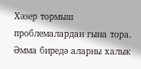Хәзер тормыш проблемалардан гына тора. Әмма биредә аларны халык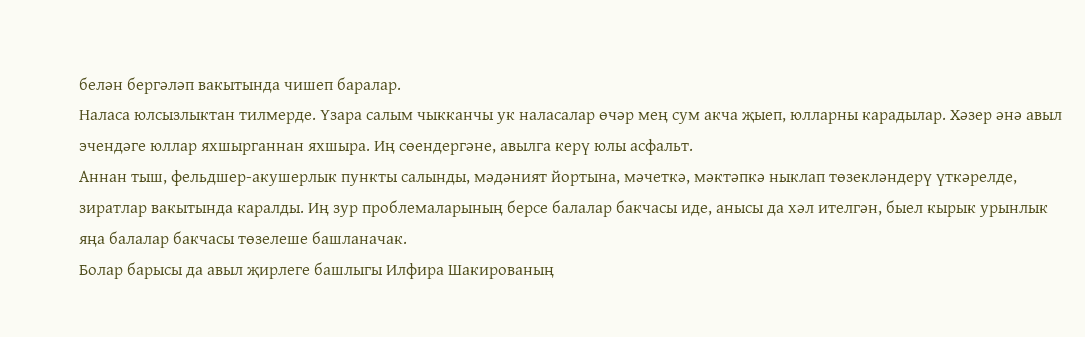белән бергәләп вакытында чишеп баралар.
Наласа юлсызлыктан тилмерде. Үзара салым чыкканчы ук наласалар өчәр мең сум акча җыеп, юлларны карадылар. Хәзер әнә авыл эчендәге юллар яхшырганнан яхшыра. Иң сөендергәне, авылга керү юлы асфальт.
Аннан тыш, фельдшер-акушерлык пункты салынды, мәдәният йортына, мәчеткә, мәктәпкә ныклап төзекләндерү үткәрелде, зиратлар вакытында каралды. Иң зур проблемаларының берсе балалар бакчасы иде, анысы да хәл ителгән, быел кырык урынлык яңа балалар бакчасы төзелеше башланачак.
Болар барысы да авыл җирлеге башлыгы Илфира Шакированың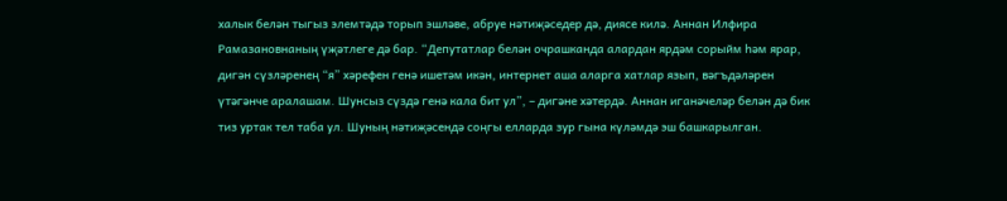халык белән тыгыз элемтәдә торып эшләве, абруе нәтиҗәседер дә, диясе килә. Аннан Илфира Рамазановнаның үҗәтлеге дә бар. “Депутатлар белән очрашканда алардан ярдәм сорыйм һәм ярар, дигән сүзләренең “я” хәрефен генә ишетәм икән, интернет аша аларга хатлар язып, вәгъдәләрен үтәгәнче аралашам. Шунсыз сүздә генә кала бит ул”, – дигәне хәтердә. Аннан иганәчеләр белән дә бик тиз уртак тел таба ул. Шуның нәтиҗәсендә соңгы елларда зур гына күләмдә эш башкарылган.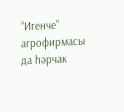“Игенче” агрофирмасы да һәрчак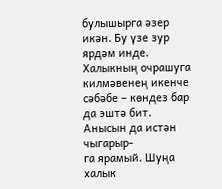булышырга әзер икән. Бу үзе зур ярдәм инде.
Халыкның очрашуга килмәвенең икенче сәбәбе – көндез бар да эштә бит. Анысын да истән чыгарыр-
га ярамый. Шуңа халык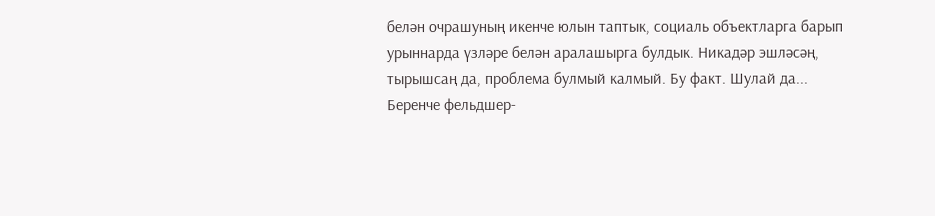белән очрашуның икенче юлын таптык, социаль объектларга барып урыннарда үзләре белән аралашырга булдык. Никадәр эшләсәң, тырышсаң да, проблема булмый калмый. Бу факт. Шулай да...
Беренче фельдшер-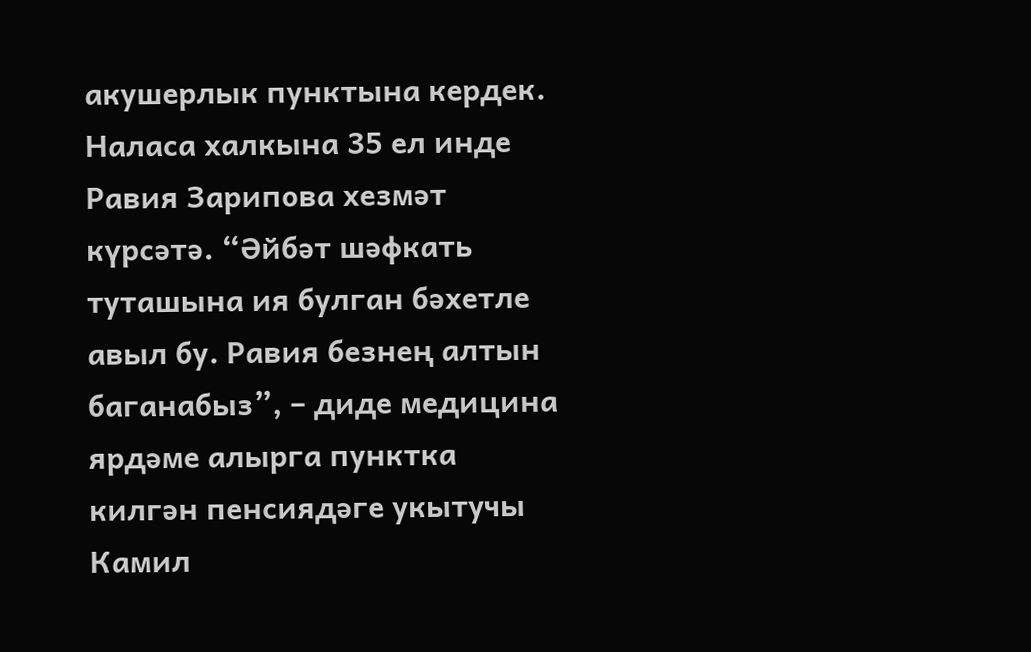акушерлык пунктына кердек. Наласа халкына 35 ел инде Равия Зарипова хезмәт күрсәтә. “Әйбәт шәфкать туташына ия булган бәхетле авыл бу. Равия безнең алтын баганабыз”, – диде медицина ярдәме алырга пунктка килгән пенсиядәге укытучы Камил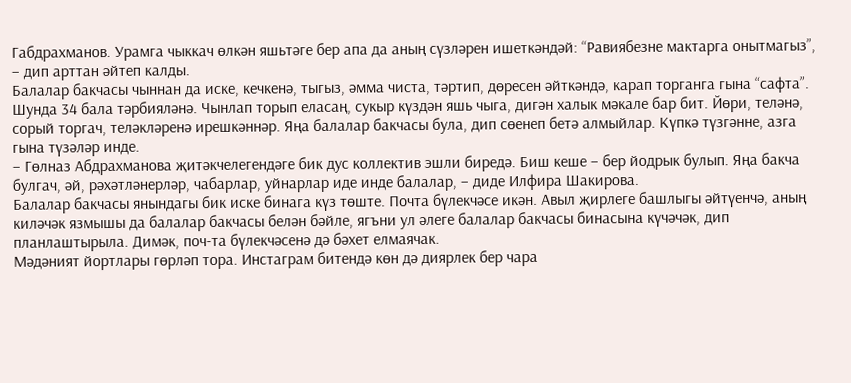Габдрахманов. Урамга чыккач өлкән яшьтәге бер апа да аның сүзләрен ишеткәндәй: “Равиябезне мактарга онытмагыз”, – дип арттан әйтеп калды.
Балалар бакчасы чыннан да иске, кечкенә, тыгыз, әмма чиста, тәртип, дөресен әйткәндә, карап торганга гына “сафта”. Шунда 34 бала тәрбияләнә. Чынлап торып еласаң, сукыр күздән яшь чыга, дигән халык мәкале бар бит. Йөри, теләнә, сорый торгач, теләкләренә ирешкәннәр. Яңа балалар бакчасы була, дип сөенеп бетә алмыйлар. Күпкә түзгәнне, азга гына түзәләр инде.
– Гөлназ Абдрахманова җитәкчелегендәге бик дус коллектив эшли биредә. Биш кеше – бер йодрык булып. Яңа бакча булгач, әй, рәхәтләнерләр, чабарлар, уйнарлар иде инде балалар, – диде Илфира Шакирова.
Балалар бакчасы янындагы бик иске бинага күз төште. Почта бүлекчәсе икән. Авыл җирлеге башлыгы әйтүенчә, аның киләчәк язмышы да балалар бакчасы белән бәйле, ягъни ул әлеге балалар бакчасы бинасына күчәчәк, дип планлаштырыла. Димәк, поч-та бүлекчәсенә дә бәхет елмаячак.
Мәдәният йортлары гөрләп тора. Инстаграм битендә көн дә диярлек бер чара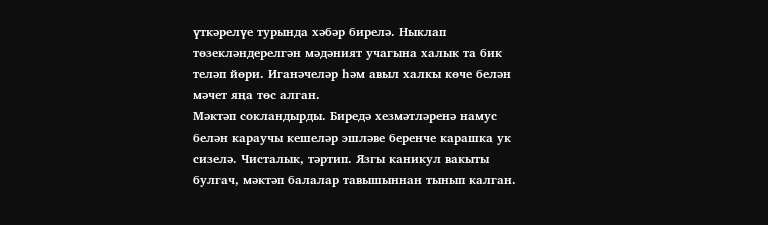үткәрелүе турында хәбәр бирелә. Ныклап төзекләндерелгән мәдәният учагына халык та бик теләп йөри. Иганәчеләр һәм авыл халкы көче белән мәчет яңа төс алган.
Мәктәп сокландырды. Биредә хезмәтләренә намус белән караучы кешеләр эшләве беренче карашка ук сизелә. Чисталык, тәртип. Язгы каникул вакыты булгач, мәктәп балалар тавышыннан тынып калган.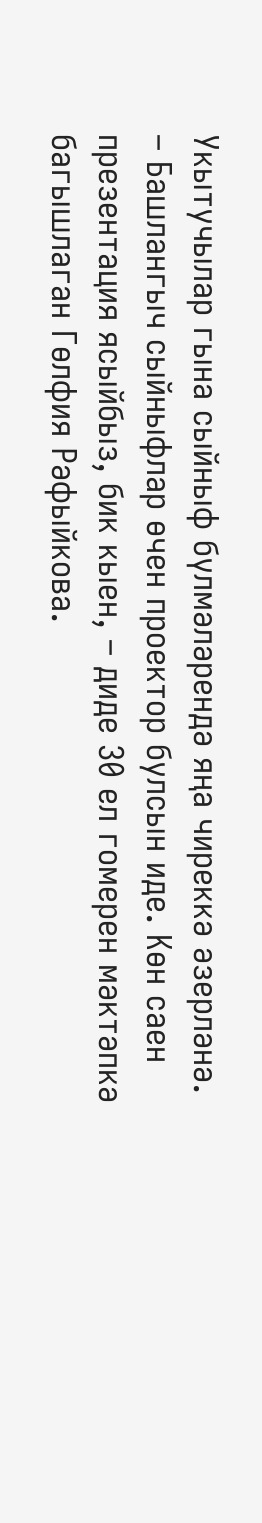Укытучылар гына сыйныф бүлмәләрендә яңа чиреккә әзерләнә.
– Башлангыч сыйныфлар өчен проектор булсын иде. Көн саен презентация ясыйбыз, бик кыен, – диде 30 ел гомерен мәктәпкә багышлаган Гөлфия Рәфыйкова.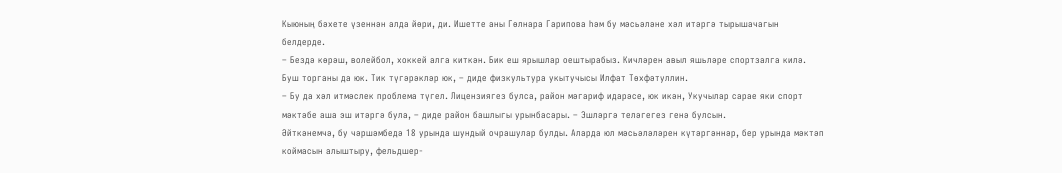Кыюның бәхете үзеннән алда йөри, ди. Ишетте аны Гөлнара Гарипова һәм бу мәсьәләне хәл итәргә тырышачагын белдерде.
– Бездә көрәш, волейбол, хоккей алга киткән. Бик еш ярышлар оештырабыз. Кичләрен авыл яшьләре спортзалга килә. Буш торганы да юк. Тик түгәрәкләр юк, – диде физкультура укытучысы Илфат Төхфәтуллин.
– Бу да хәл итмәслек проблема түгел. Лицензиягез булса, район мәгариф идарәсе, юк икән, Укучылар сарае яки спорт мәктәбе аша эш итәргә була, – диде район башлыгы урынбасары. – Эшләргә теләгегез генә булсын.
Әйткәнемчә, бу чәршәмбедә 18 урында шундый очрашулар булды. Аларда юл мәсьәләләрен күтәргәннәр, бер урында мәктәп коймасын алыштыру, фельдшер-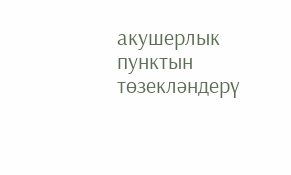акушерлык пунктын төзекләндерү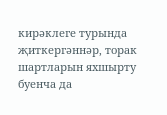кирәклеге турында җиткергәннәр, торак шартларын яхшырту буенча да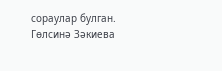сораулар булган.
Гөлсинә Зәкиева